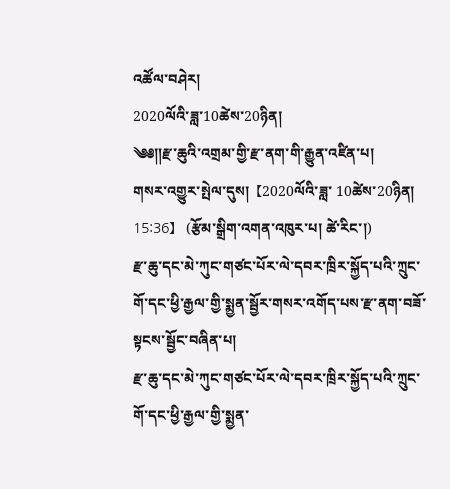འཚོལ་བཤེར།
2020ལོའི་ཟླ་10ཚེས་20ཉིན།
༄༅༎རྫ་ཆུའི་འགྲམ་གྱི་རྫ་ནག་གི་རྒྱུན་འཛིན་པ།
གསར་འགྱུར་སྤེལ་དུས།  【2020ལོའི་ཟླ་ 10ཚེས་20ཉིན། 15:36】   (རྩོམ་སྒྲིག་འགན་འཁུར་པ། ཚེ་རིང་།)
རྫ་ཆུ་དང་མེ་ཀུང་གཙང་པོར་ལེ་དབར་ཁྲིར་སྐྱོད་པའི་ཀྲུང་གོ་དང་ཕྱི་རྒྱལ་གྱི་སྨྱན་སྦྱོར་གསར་འགོད་པས་རྫ་ནག་བཟོ་སྟངས་སྦྱོང་བཞིན་པ།
རྫ་ཆུ་དང་མེ་ཀུང་གཙང་པོར་ལེ་དབར་ཁྲིར་སྐྱོད་པའི་ཀྲུང་གོ་དང་ཕྱི་རྒྱལ་གྱི་སྨྱན་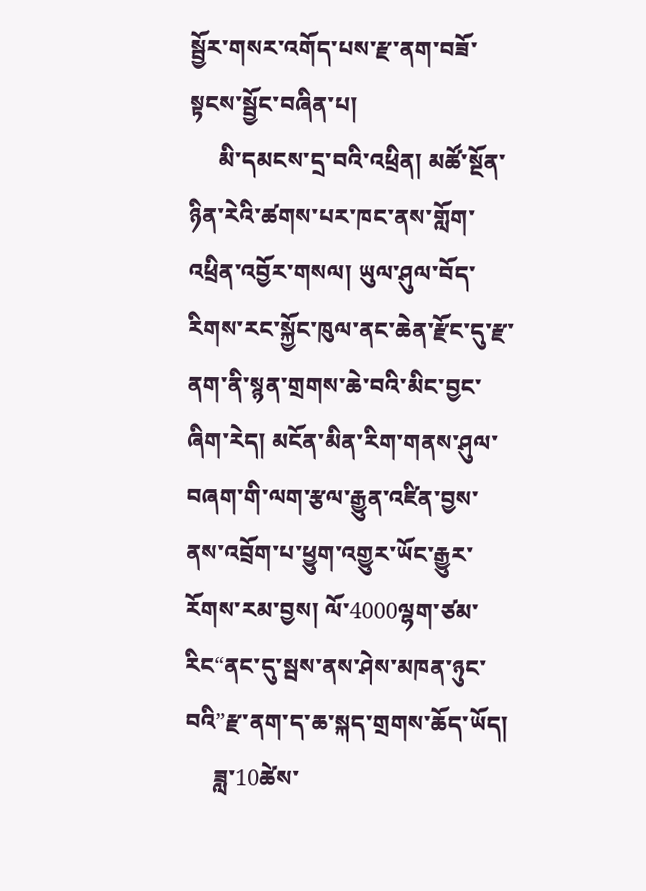སྦྱོར་གསར་འགོད་པས་རྫ་ནག་བཟོ་སྟངས་སྦྱོང་བཞིན་པ།
     མི་དམངས་དྲ་བའི་འཕྲིན། མཚོ་སྔོན་ཉིན་རེའི་ཚགས་པར་ཁང་ནས་གློག་འཕྲིན་འབྱོར་གསལ། ཡུལ་ཤུལ་བོད་རིགས་རང་སྐྱོང་ཁུལ་ནང་ཆེན་རྫོང་དུ་རྫ་ནག་ནི་སྙན་གྲགས་ཆེ་བའི་མིང་བྱང་ཞིག་རེད། མངོན་མིན་རིག་གནས་ཤུལ་བཞག་གི་ལག་རྩལ་རྒྱུན་འཛིན་བྱས་ནས་འབྲོག་པ་ཕྱུག་འགྱུར་ཡོང་རྒྱུར་རོགས་རམ་བྱས། ལོ་4000ལྷག་ཙམ་རིང“ནང་དུ་སྦས་ནས་ཤེས་མཁན་ཉུང་བའི”རྫ་ནག་ད་ཆ་སྐད་གྲགས་ཆོད་ཡོད།
     ཟླ་10ཚེས་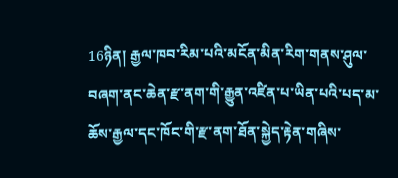16ཉིན། རྒྱལ་ཁབ་རིམ་པའི་མངོན་མིན་རིག་གནས་ཤུལ་བཞག་ནང་ཆེན་རྫ་ནག་གི་རྒྱུན་འཛིན་པ་ཡིན་པའི་པད་མ་ཆོས་རྒྱལ་དང་ཁོང་གི་རྫ་ནག་ཐོན་སྐྱེད་རྟེན་གཞིས་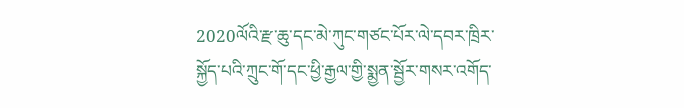2020ལོའི་རྫ་ཆུ་དང་མེ་ཀུང་གཙང་པོར་ལེ་དབར་ཁྲིར་སྐྱོད་པའི་ཀྲུང་གོ་དང་ཕྱི་རྒྱལ་གྱི་སྨྱན་སྦྱོར་གསར་འགོད་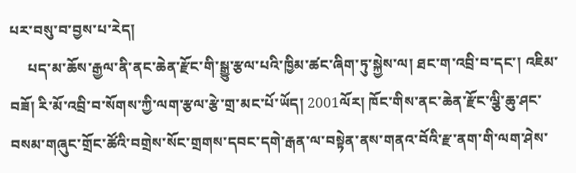པར་བསུ་བ་བྱས་པ་རེད།
     པད་མ་ཆོས་རྒྱལ་ནི་ནང་ཆེན་རྫོང་གི་སྒྱུ་རྩལ་པའི་ཁྱིམ་ཚང་ཞིག་ཏུ་སྐྱེས་ལ། ཐང་ག་འབྲི་བ་དང་། འཇིམ་བཟོ། རི་མོ་འབྲི་བ་སོགས་ཀྱི་ལག་རྩལ་རྩེ་གྲ་མང་པོ་ཡོད། 2001ལོར། ཁོང་གིས་ནང་ཆེན་རྫོང་ལྕི་ཆུ་ཤང་བསམ་གཞུང་གྲོང་ཚོའི་བགྲེས་སོང་གྲགས་དབང་དགེ་རྒན་ལ་བསྟེན་ནས་གནའ་བོའི་རྫ་ནག་གི་ལག་ཤེས་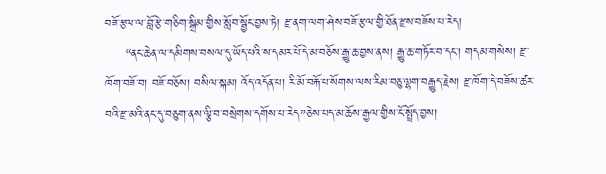བཟོ་རྩལ་ལ་བློ་རྩེ་གཅིག་སྒྲིམ་གྱིས་སློབ་སྦྱོང་བྱས་ཏེ། རྫ་ནག་ལག་ཤེས་བཟོ་རྩལ་གྱི་ཐོན་རྫས་བཟོས་པ་རེད།
     “ནང་ཆེན་ལ་དམིགས་བསལ་དུ་ཡོད་པའི་ས་དམར་པོ་དེ་མ་བཅོས་རྒྱུ་ཆ་བྱས་ནས། རྒྱུ་ཆ་གཏོར་བ་དང་། གདམ་གསེས། རྫ་ཁོག་བཟོ་བ། བཟོ་བཅོས། བསིལ་སྐམ། འོད་འདོན་པ། རི་མོ་བརྐོ་པ་སོགས་ལས་རིམ་བཅུ་ལྷག་བརྒྱུད་རྗེས། རྫ་ཁོག་དེ་བཟོས་ཚར་བའི་རྫ་མའི་ནང་དུ་བཅུག་ནས་ལྕི་བ་བསྲེགས་དགོས་པ་རེད”ཅེས་པད་མ་ཆོས་རྒྱལ་གྱིས་ངོ་སྤྲོད་བྱས།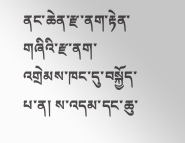ནང་ཆེན་རྫ་ནག་རྟེན་གཞིའི་རྫ་ནག་འགྲེམས་ཁང་དུ་བསྐྱོད་པ་ན། ས་འདམ་དང་ཆུ་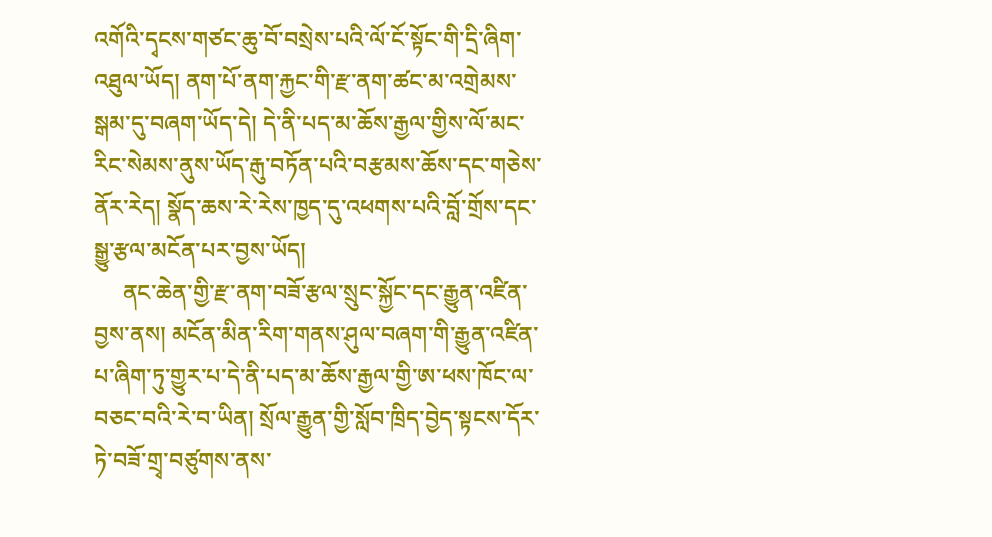འགོའི་དྭངས་གཙང་ཆུ་བོ་བསྲེས་པའི་ལོ་ངོ་སྟོང་གི་དྲི་ཞིག་འཐུལ་ཡོད། ནག་པོ་ནག་རྐྱང་གི་རྫ་ནག་ཚང་མ་འགྲེམས་སྒམ་དུ་བཞག་ཡོད་དེ། དེ་ནི་པད་མ་ཆོས་རྒྱལ་གྱིས་ལོ་མང་རིང་སེམས་ནུས་ཡོད་རྒུ་བཏོན་པའི་བརྩམས་ཆོས་དང་གཅེས་ནོར་རེད། སྣོད་ཆས་རེ་རེས་ཁྱད་དུ་འཕགས་པའི་བློ་གྲོས་དང་སྒྱུ་རྩལ་མངོན་པར་བྱས་ཡོད།
     ནང་ཆེན་གྱི་རྫ་ནག་བཟོ་རྩལ་སྲུང་སྐྱོང་དང་རྒྱུན་འཛིན་བྱས་ནས། མངོན་མིན་རིག་གནས་ཤུལ་བཞག་གི་རྒྱུན་འཛིན་པ་ཞིག་ཏུ་གྱུར་པ་དེ་ནི་པད་མ་ཆོས་རྒྱལ་གྱི་ཨ་ཕས་ཁོང་ལ་བཅང་བའི་རེ་བ་ཡིན། སྲོལ་རྒྱུན་གྱི་སློབ་ཁྲིད་བྱེད་སྟངས་དོར་ཏེ་བཟོ་གྲྭ་བཙུགས་ནས་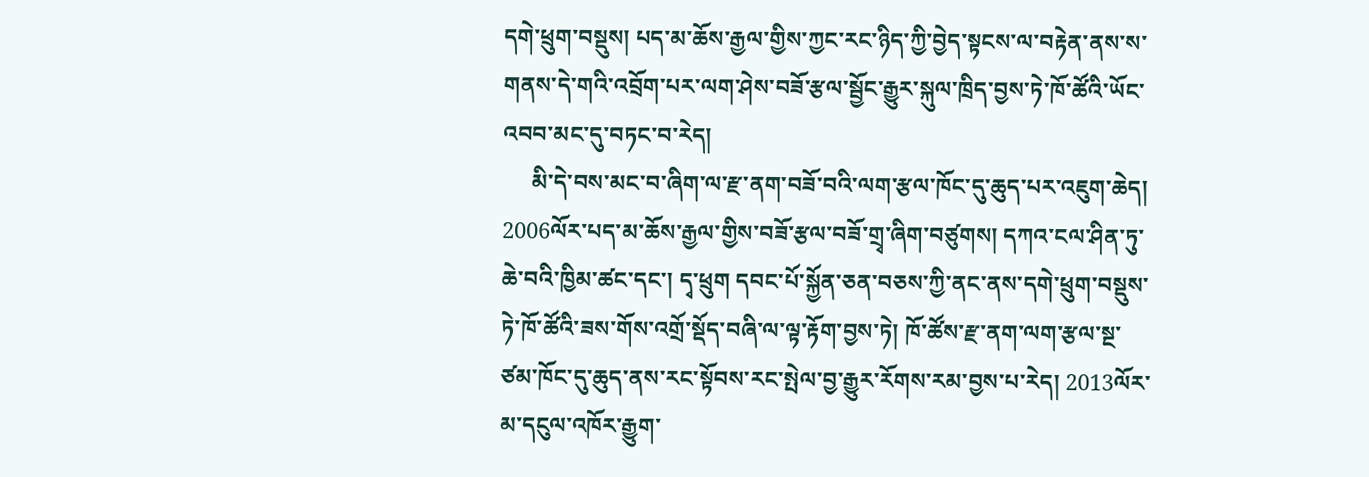དགེ་ཕྲུག་བསྡུས། པད་མ་ཆོས་རྒྱལ་གྱིས་ཀྱང་རང་ཉིད་ཀྱི་བྱེད་སྟངས་ལ་བརྟེན་ནས་ས་གནས་དེ་གའི་འབྲོག་པར་ལག་ཤེས་བཟོ་རྩལ་སྦྱོང་རྒྱུར་སྐུལ་ཁྲིད་བྱས་ཏེ་ཁོ་ཚོའི་ཡོང་འབབ་མང་དུ་བཏང་བ་རེད།
     མི་དེ་བས་མང་བ་ཞིག་ལ་རྫ་ནག་བཟོ་བའི་ལག་རྩལ་ཁོང་དུ་ཆུད་པར་འཇུག་ཆེད། 2006ལོར་པད་མ་ཆོས་རྒྱལ་གྱིས་བཟོ་རྩལ་བཟོ་གྲྭ་ཞིག་བཙུགས། དཀའ་ངལ་ཤིན་ཏུ་ཆེ་བའི་ཁྱིམ་ཚང་དང་། དྭ་ཕྲུག དབང་པོ་སྐྱོན་ཅན་བཅས་ཀྱི་ནང་ནས་དགེ་ཕྲུག་བསྡུས་ཏེ་ཁོ་ཚོའི་ཟས་གོས་འགྲོ་སྡོད་བཞི་ལ་ལྟ་རྟོག་བྱས་ཏེ། ཁོ་ཚོས་རྫ་ནག་ལག་རྩལ་སྔ་ཙམ་ཁོང་དུ་ཆུད་ནས་རང་སྟོབས་རང་སྤེལ་བྱ་རྒྱུར་རོགས་རམ་བྱས་པ་རེད། 2013ལོར་མ་དངུལ་འཁོར་རྒྱུག་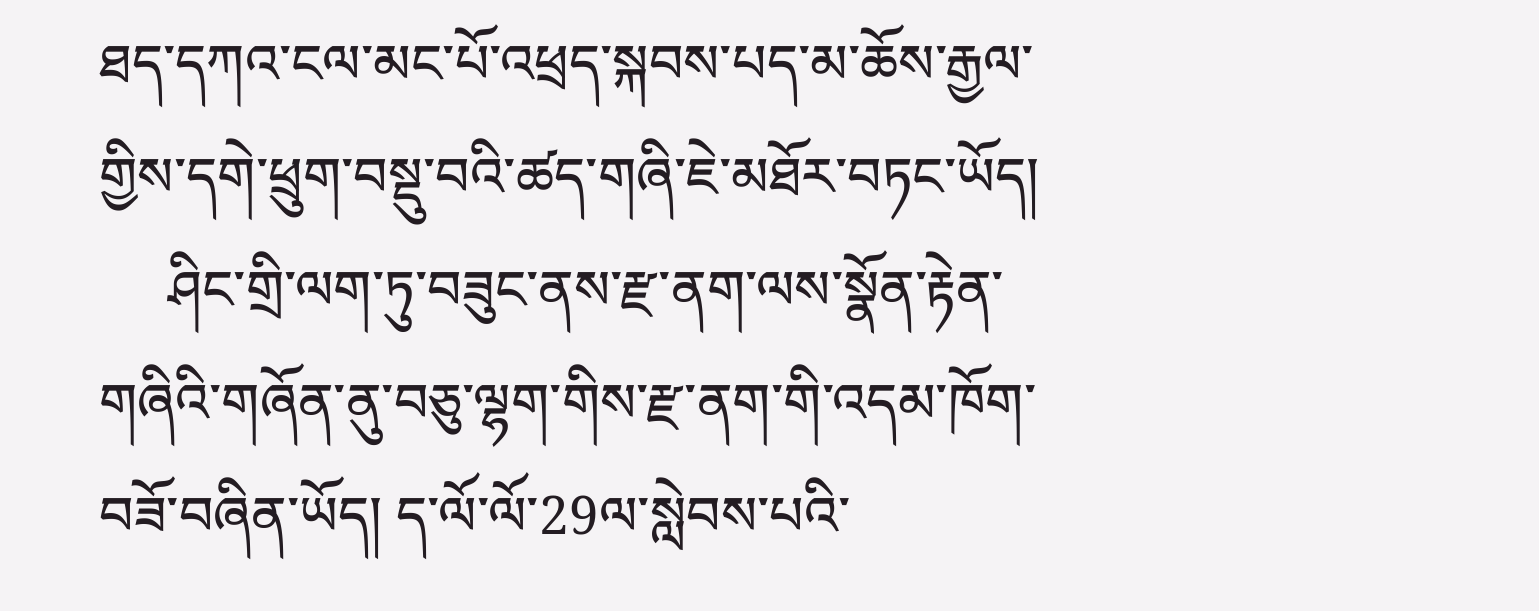ཐད་དཀའ་ངལ་མང་པོ་འཕྲད་སྐབས་པད་མ་ཆོས་རྒྱལ་གྱིས་དགེ་ཕྲུག་བསྡུ་བའི་ཚད་གཞི་ཇེ་མཐོར་བཏང་ཡོད།
     ཤིང་གྲི་ལག་ཏུ་བཟུང་ནས་རྫ་ནག་ལས་སྣོན་རྟེན་གཞིའི་གཞོན་ནུ་བཅུ་ལྷག་གིས་རྫ་ནག་གི་འདམ་ཁོག་བཟོ་བཞིན་ཡོད། ད་ལོ་ལོ་29ལ་སླེབས་པའི་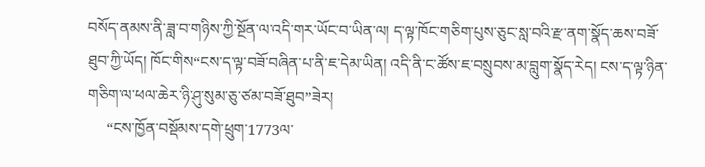བསོད་ནམས་ནི་ཟླ་བ་གཉིས་ཀྱི་སྔོན་ལ་འདི་གར་ཡོང་བ་ཡིན་ལ། ད་ལྟ་ཁོང་གཅིག་པུས་ཅུང་སླ་བའི་རྫ་ནག་སྣོད་ཆས་བཟོ་ཐུབ་ཀྱི་ཡོད། ཁོང་གིས“ངས་ད་ལྟ་བཟོ་བཞིན་པ་ནི་ཇ་དེམ་ཡིན། འདི་ནི་ང་ཚོས་ཇ་བསྲུབས་མ་བླུག་སྣོད་རེད། ངས་ད་ལྟ་ཉིན་གཅིག་ལ་ཕལ་ཆེར་ཉི་ཤུ་སུམ་ཅུ་ཙམ་བཟོ་ཐུབ”ཟེར།
     “ངས་ཁྱོན་བསྡོམས་དགེ་ཕྲུག་1773ལ་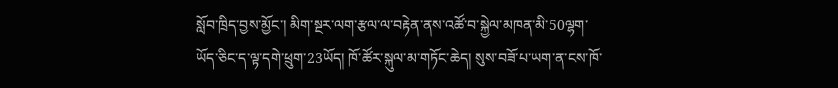སློབ་ཁྲིད་བྱས་མྱོང་། མིག་སྔར་ལག་རྩལ་ལ་བརྟེན་ནས་འཚོ་བ་སྐྱེལ་མཁན་མི་50ལྷག་ཡོད་ཅིང་ད་ལྟ་དགེ་ཕྲུག་23ཡོད། ཁོ་ཚོར་སྐུལ་མ་གཏོང་ཆེད། སུས་བཟོ་པ་ཡག་ན་ངས་ཁོ་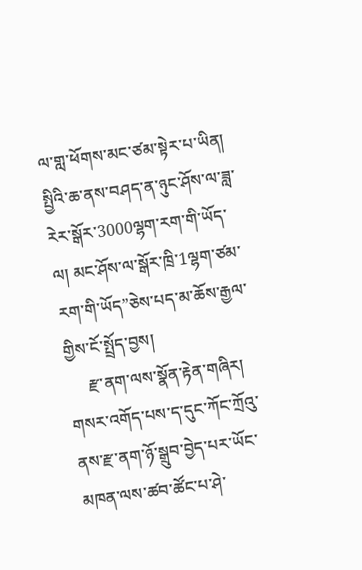ལ་གླ་ཕོགས་མང་ཙམ་སྟེར་པ་ཡིན། སྤྱིའི་ཆ་ནས་བཤད་ན་ཉུང་ཤོས་ལ་ཟླ་རེར་སྒོར་3000ལྷག་རག་གི་ཡོད་ལ། མང་ཤོས་ལ་སྒོར་ཁྲི་1ལྷག་ཙམ་རག་གི་ཡོད”ཅེས་པད་མ་ཆོས་རྒྱལ་གྱིས་ངོ་སྤྲོད་བྱས།
     རྫ་ནག་ལས་སྣོན་རྟེན་གཞིར། གསར་འགོད་པས་ད་དུང་ཀོང་ཀྲོའུ་ནས་རྫ་ནག་ཉོ་སྒྲུབ་བྱེད་པར་ཡོང་མཁན་ལས་ཚབ་ཚོང་པ་ཤེ་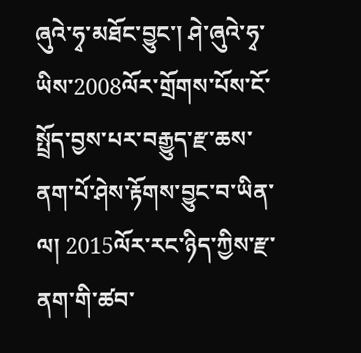ཞུའེ་ཧྭ་མཐོང་བྱུང་། ཤེ་ཞུའེ་ཧྭ་ཡིས་2008ལོར་གྲོགས་པོས་ངོ་སྤྲོད་བྱས་པར་བརྒྱུད་རྫ་ཆས་ནག་པོ་ཤེས་རྟོགས་བྱུང་བ་ཡིན་ལ། 2015ལོར་རང་ཉིད་ཀྱིས་རྫ་ནག་གི་ཚབ་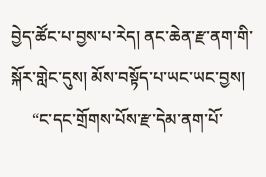བྱེད་ཚོང་པ་བྱས་པ་རེད། ནང་ཆེན་རྫ་ནག་གི་སྐོར་གླེང་དུས། མོས་བསྟོད་པ་ཡང་ཡང་བྱས།
     “ང་དང་གྲོགས་པོས་རྫ་དེམ་ནག་པོ་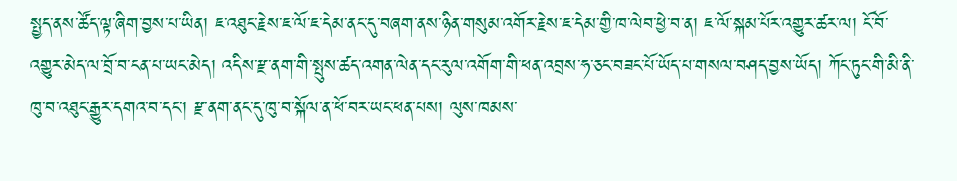སྤྱད་ནས་ཚོད་ལྟ་ཞིག་བྱས་པ་ཡིན། ཇ་འཐུང་རྗེས་ཇ་ལོ་ཇ་དེམ་ནང་དུ་བཞག་ནས་ཉིན་གསུམ་འགོར་རྗེས་ཇ་དེམ་གྱི་ཁ་ལེབ་ཕྱེ་བ་ན། ཇ་ལོ་སྐམ་པོར་འགྱུར་ཚར་ལ། ངོ་བོ་འགྱུར་མེད་ལ་བྲོ་བ་ངན་པ་ཡང་མེད། འདིས་རྫ་ནག་གི་སྤུས་ཚད་འགན་ལེན་དང་རུལ་འགོག་གི་ཕན་འབྲས་ཧ་ཅང་བཟང་པོ་ཡོད་པ་གསལ་བཤད་བྱས་ཡོད། ཀོང་ཏུང་གི་མི་ནི་ཁུ་བ་འཐུང་རྒྱུར་དགའ་བ་དང་། རྫ་ནག་ནང་དུ་ཁུ་བ་སྐོལ་ན་ཕོ་བར་ཡང་ཕན་པས། ལུས་ཁམས་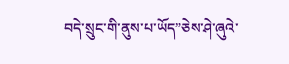བདེ་སྲུང་གི་ནུས་པ་ཡོད”ཅེས་ཤེ་ཞུའེ་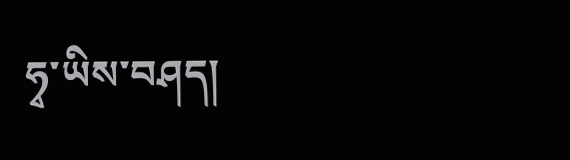ཧྭ་ཡིས་བཤད།